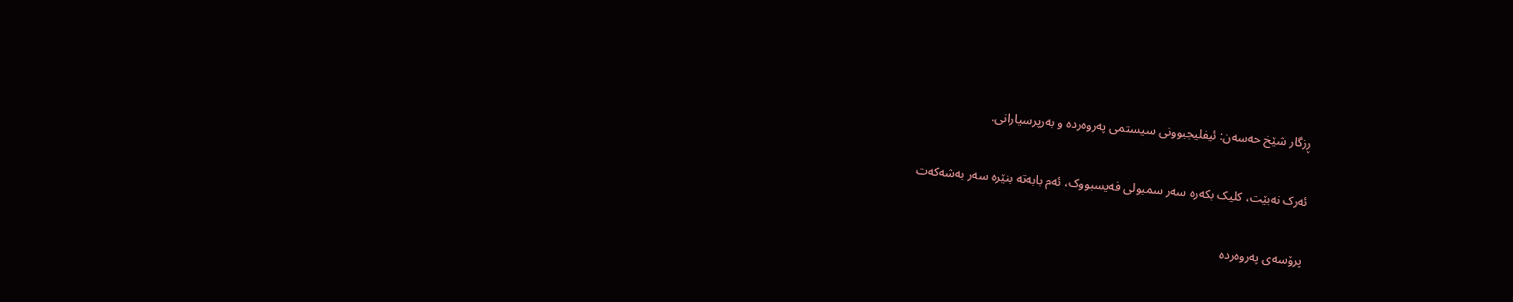ڕزگار شێخ حه‌سه‌ن: ئیفلیجبوونی سیستمی په‌روه‌رده‌ و به‌رپرسیارانی.

ئەرک نەبێت، کلیک بکەرە سەر سمبولی فەیسبووک، ئەم بابەتە بنێرە سەر بەشەکەت

پرۆسه‌ی په‌روه‌رده‌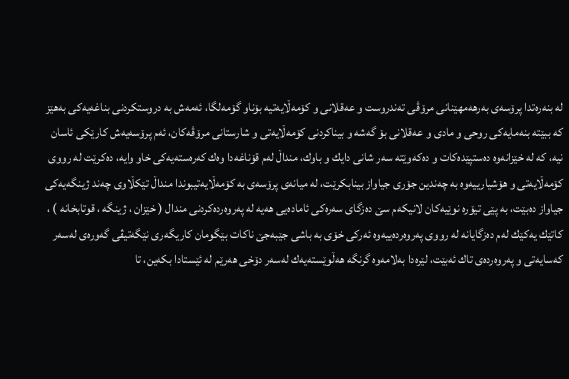له‌ بنه‌ره‌تدا پرۆسه‌ى به‌رهه‌مهێنانى مرۆڤی ته‌ندروست و عه‌قلانى و كۆمه‌ڵایه‌تیه‌ بۆناو گۆمه‌لگا، ئه‌مه‌ش به‌ دروستكردنی بناغه‌یه‌كی به‌هێز كه‌ ببێته‌ بنه‌مایه‌كى روحی و مادى و عه‌قلانى بۆ گه‌شه‌ و بیناكردنی كۆمه‌ڵایه‌تی و شارستانی مرۆڤه‌كان، ئه‌م پرۆسه‌یه‌ش كارێكى ئاسان نیه‌، كه‌ له‌ خێزانه‌وه‌ ده‌ستپێده‌كات و ده‌كه‌وێته‌ سه‌ر شانى دایك و باوك، منداڵ له‌م قۆناغه‌دا وه‌ك كه‌ره‌سته‌یه‌كی خاو وایه‌، ده‌كرێت له‌ رووی كۆمه‌ڵایه‌تی و هۆشیارییه‌وه‌ به‌ چه‌ندین جۆری جیاواز بینابكرێت، له‌ میانه‌ی پرۆسه‌ی به‌ كۆمه‌ڵایه‌تیبوندا منداڵ تێكڵاوى چه‌ند ژینگه‌یه‌كى جیاواز ده‌بێت، به‌ پێی تیۆره‌ نوێیه‌كان لانیكه‌م سێ ده‌زگای سه‌ره‌كی ئاماده‌یى هه‌یه‌ له‌ په‌روه‌رده‌كردنى مندال ( خێزان ، ژینگه‌ ، قوتابخانه‌ ) ، كاتێك یه‌كێك له‌م ده‌زگایانه‌ له‌ رووی په‌روه‌رده‌ییه‌وه‌ ئه‌ركی خۆی به‌ باشی جێبه‌جێ ناكات بێگومان كاریگه‌ری نێگه‌تیڤی گه‌وره‌ی له‌سه‌ر كه‌سایه‌تی و په‌روه‌رده‌ی تاك ئه‌بێت، لێره‌دا به‌لامه‌وه‌ گرنگه‌ هه‌ڵوێسته‌یه‌ك له‌سه‌ر دۆخى هه‌رێم له‌ ئێستادا بكه‌ین، تا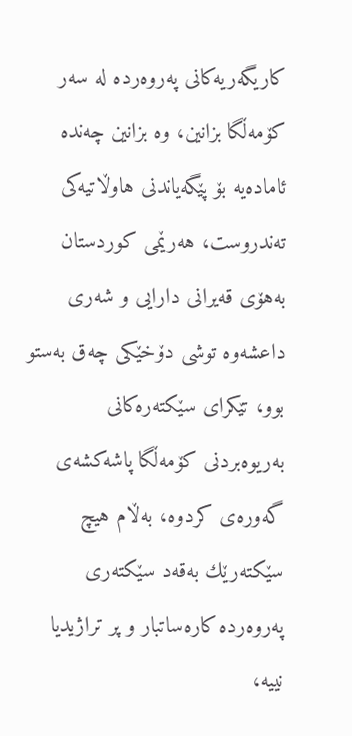كاریگه‌ریه‌كانى په‌روه‌رده‌ له‌ سه‌ر كۆمه‌ڵگا بزانین، وه‌ بزانین چه‌نده‌ ئاماده‌یه‌ بۆ پێگه‌یاندنى هاوڵاتیه‌كى ته‌ندروست، هه‌رێمى كوردستان به‌هۆى قه‌یرانى دارایى و شه‌رى داعشه‌وه‌ توشى دۆخێكى چه‌ق به‌ستو بوو، تێكرای سێكته‌ره‌كانی به‌ریوه‌بردنی كۆمه‌ڵگا پاشه‌كشه‌ی گه‌وره‌ی كردوه‌، به‌ڵام هیچ سێكته‌رێك به‌قه‌د سێكته‌ری په‌روه‌رده‌ كاره‌ساتبار و پر تراژیدیا نییه‌،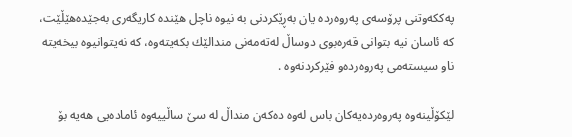په‌ككه‌وتنى پرۆسه‌ى په‌روه‌رده‌ یان به‌ڕێكردنى به‌ نیوه‌ ناچل هێنده‌ كاریگه‌رى به‌جێده‌هێڵێت، كه‌ ئاسان نیه‌ بتوانى قه‌ره‌بوى دوساڵ له‌ته‌مه‌نى مندالێك بكه‌یته‌وه‌، كه‌ نه‌یتوانیوه‌ بیخه‌یته‌ ناو سیسته‌مى په‌روه‌رده‌و فێركردنه‌وه‌ .

لێكۆڵینه‌وه‌ په‌روه‌رده‌یه‌كان باس له‌وه‌ ده‌كه‌ن منداڵ له‌ سێ ساڵییه‌وه‌ ئاماده‌یی هه‌یه‌ بۆ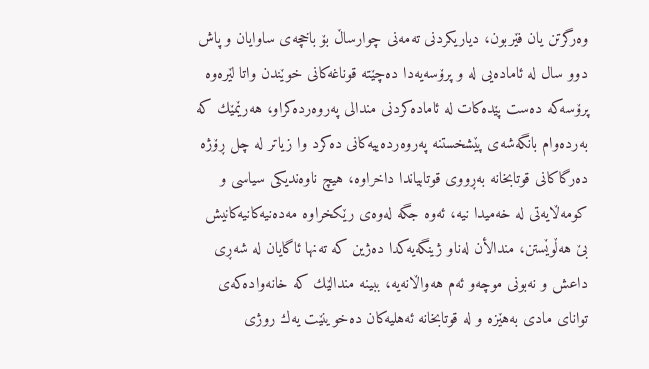وه‌رگرتن یان فێربون، دیاریكردنى ته‌مه‌نى چوارساڵ بۆ باخچه‌ى ساوایان و پاش دوو سال له‌ ئاماده‌یی له‌ و پرۆسه‌یه‌دا ده‌چێته‌ قوناغه‌كانى خوێندن واتا لێره‌وه‌ پرۆسه‌كه‌ ده‌ست پێده‌كات له‌ ئاماده‌كردنى مندالى په‌روه‌رده‌كراو، هه‌رێمێك كه‌ به‌رده‌وام بانگه‌شه‌ى پێشخستنه‌ په‌روه‌رده‌ییه‌كانى ده‌كرد وا زیاتر له‌ چل ڕۆژه‌ ده‌رگاكانى قوتابخانه‌ به‌ڕووى قوتابیاندا داخراوه‌، هیچ ناوه‌ندیكى سیاسی و كومه‌ڵایه‌تى له‌ خه‌میدا نیه‌، ئه‌وه‌ جگه‌ له‌وه‌ى رێكخراوه‌ مه‌ده‌نیه‌كانیه‌كانیش بێ هه‌ڵوێستن، مندالأن له‌ناو ژینگه‌یه‌كدا ده‌ژین كه‌ ته‌نها ئاگایان له‌ شه‌ڕى داعش و نه‌بونى موچه‌و ئه‌م هه‌واڵانه‌یه‌، ببینه‌ مندالێك كه‌ خانه‌واده‌كه‌ى تواناى مادى به‌هێزه‌ و له‌ قوتابخانه‌ ئه‌هلیه‌كان ده‌خوینێت یه‌ك روژى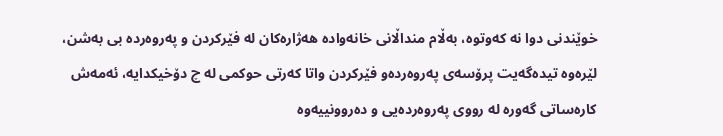خوێندنى دوا نه‌ كه‌وتوه‌، به‌ڵام منداڵانى خانه‌واده‌ هه‌ژاره‌كان له‌ فێركردن و په‌روه‌رده‌ بی به‌شن، لێره‌وه‌ تیده‌گه‌یت پرۆسه‌ى په‌روه‌رده‌و فێركردن واتا كه‌رتى حوكمى له‌ چ دۆخیكدایه‌، ئه‌مه‌ش كاره‌ساتی گه‌وره‌ له‌ رووی په‌روه‌رده‌یی و ده‌روونییه‌وه‌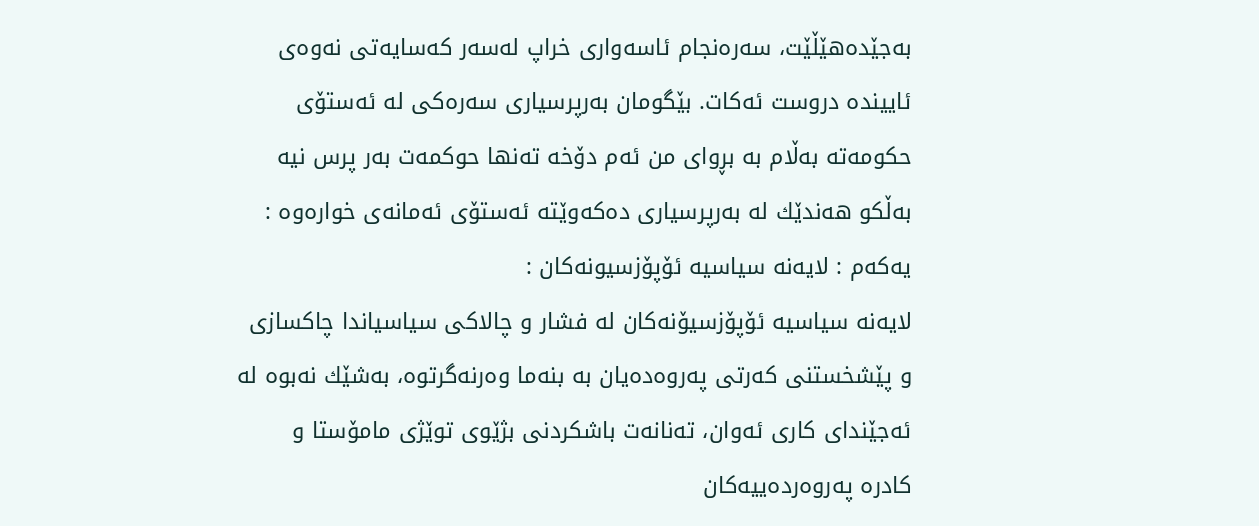به‌جێده‌هێڵێت، سه‌ره‌نجام ئاسه‌واری خراپ له‌سه‌ر كه‌سایه‌تی نه‌وه‌ی ئایینده‌ دروست ئه‌كات. بێگومان به‌رپرسیاری سه‌ره‌كی له‌ ئه‌ستۆی حكومه‌ته‌ به‌ڵام به‌ بڕواى من ئه‌م دۆخه‌ ته‌نها حوكمه‌ت به‌ر پرس نیه‌ به‌ڵكو هه‌ندێك له‌ به‌رپرسیارى ده‌كه‌وێته‌ ئه‌ستۆى ئه‌مانه‌ى خواره‌وه‌ :
یه‌كه‌م : لایه‌نه‌ سیاسیه‌ ئۆپۆزسیونه‌كان :
لایه‌نه‌ سیاسیه‌ ئۆپۆزسیۆنه‌كان له‌ فشار و چالاكی سیاسیاندا چاكسازی و پێشخستنی كه‌رتی په‌روه‌ده‌یان به‌ بنه‌ما وه‌رنه‌گرتوه‌، به‌شێك نه‌بوه‌ له‌ ئه‌جێندای كاری ئه‌وان، ته‌نانه‌ت باشكردنی بژێوی توێژی مامۆستا و كادره‌ په‌روه‌رده‌ییه‌كان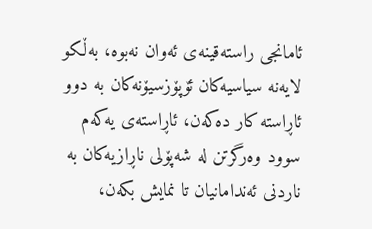ئامانجی راسته‌قینه‌ی ئه‌وان نه‌بوه‌، به‌ڵكو لایه‌نه‌ سیاسیه‌كان ئۆپۆزسیۆنه‌كان به‌ دوو ئاڕاسته‌ كار ده‌كه‌ن، ئاڕاسته‌ى یه‌كه‌م سوود وه‌رگرتن له‌ شه‌پۆلى ناڕازیه‌كان به‌ ناردنى ئه‌ندامانیان تا نمایش بكه‌ن،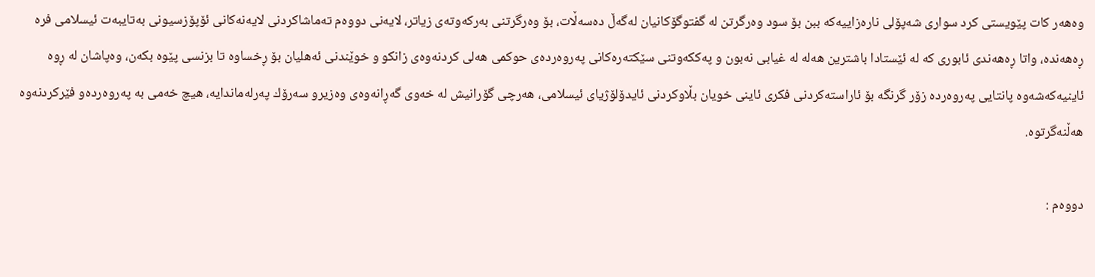وه‌هه‌ر كات پێویستى كرد سوارى شه‌پۆلى ناره‌زاییه‌كه‌ ببن بۆ سود وه‌رگرتن له‌ گفتوگۆكانیان له‌گه‌ڵ ده‌سه‌ڵات، بۆ وه‌رگرتنى به‌ركه‌وته‌ى زیاتر، لایه‌نى دووه‌م ته‌ماشاكردنى لایه‌نه‌كانى ئۆپۆزسیونى به‌تایبه‌ت ئیسلامى فره‌ ڕه‌هه‌نده‌، واتا ڕه‌هه‌ندى ئابورى كه‌ له‌ ئێستادا باشترین هه‌له‌ له‌ غیابى نه‌بون و په‌ككه‌وتنى سێكته‌ره‌كانى په‌روه‌رده‌ى حوكمى هه‌لى كردنه‌وه‌ى زانكو و خوێندنى ئه‌هلیان بۆ ڕخساوه‌ تا بزنسی پێوه‌ بكه‌ن، وه‌پاشان له‌ ڕوه‌ ئاینیه‌كه‌شه‌وه‌ پانتایی په‌روه‌رده‌ زۆر گرنگه‌ بۆ ئاراسته‌كردنى فكرى ئاینى خویان بڵاوكردنى ئایدۆلۆژیاى ئیسلامى، هه‌رچى گۆرانیش له‌ خه‌وى گه‌ڕانه‌وه‌ى وه‌زیرو سه‌رۆك په‌رله‌ماندایه‌، هیچ خه‌مى به‌ په‌روه‌رده‌و فێركردنه‌وه‌ هه‌ڵنه‌گرتوه‌.

دووه‌م :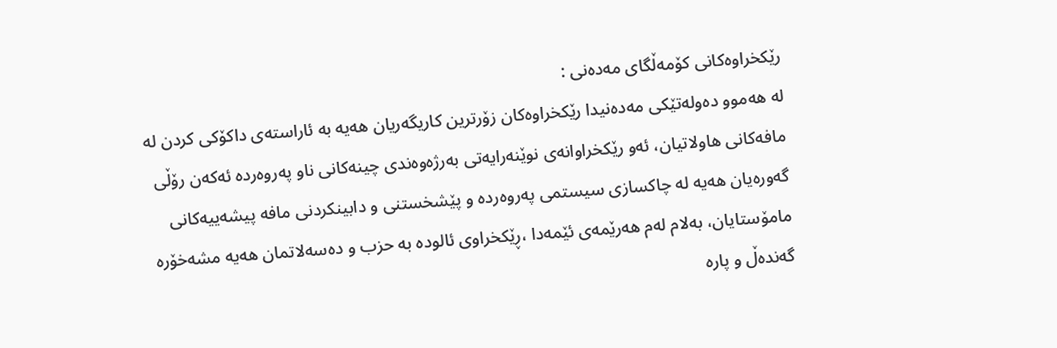رێكخراوه‌كانى كۆمه‌ڵگاى مه‌ده‌نى :
له‌ هه‌موو ده‌وله‌تێكى مه‌ده‌نیدا رێكخراوه‌كان زۆرترین كاریگه‌ریان هه‌یه‌ به‌ ئاراسته‌ى داكۆكى كردن له‌ مافه‌كانى هاولاتیان، ئه‌و رێكخراوانه‌ی نوێنه‌رایه‌تی به‌رژه‌وه‌ندی چینه‌كانی ناو په‌روه‌رده‌ ئه‌كه‌ن رۆڵی گه‌وره‌یان هه‌یه‌ له‌ چاكسازی سیستمی په‌روه‌رده‌ و پێشخستنی و دابینكردنی مافه‌ پیشه‌ییه‌كانی مامۆستایان، به‌لام له‌م هه‌رێمه‌ی ئێمه‌دا ،ڕێكخراوى ئالوده‌ به‌ حزب و ده‌سه‌لاتمان هه‌یه‌ مشه‌خۆره‌ گه‌نده‌ڵ و پاره‌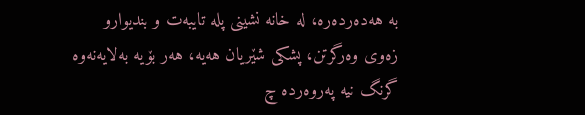به‌ هه‌ده‌رده‌ره‌، له‌ خانه‌ نشینى پله‌ تایبه‌ت و بندیوارو زه‌وى وه‌رگرتن، پشكى شێریان هه‌یه‌، هه‌ر بۆیه‌ به‌لایه‌نه‌وه‌ گرنگ نیه‌ په‌روه‌رده‌ چ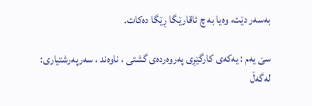به‌سه‌ر دێت، وه‌یا به‌ چ ئاقارێگا ڕێگا ده‌كات.

سێ یه‌م : یه‌كه‌ى كارگێڕى په‌روه‌رده‌ى گشتى ، ناوه‌ند ، سه‌رپه‌رشتیارى:
له‌گه‌ڵ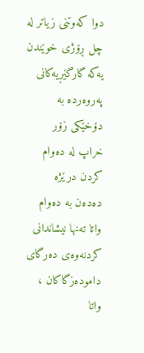دوا كه‌وتنى زیاتر له‌ چل ڕۆژى خوێندن یه‌كه‌ گارگێڕیه‌كانى په‌روه‌رده‌ به‌ دۆخێكى زۆر خراپ له‌ ده‌وام كردن درێژه‌ ده‌ده‌ن به‌ ده‌وام واتا ته‌نها نیشاندانى كردنه‌وه‌ى ده‌رگاى داموده‌زگاكان ، واتا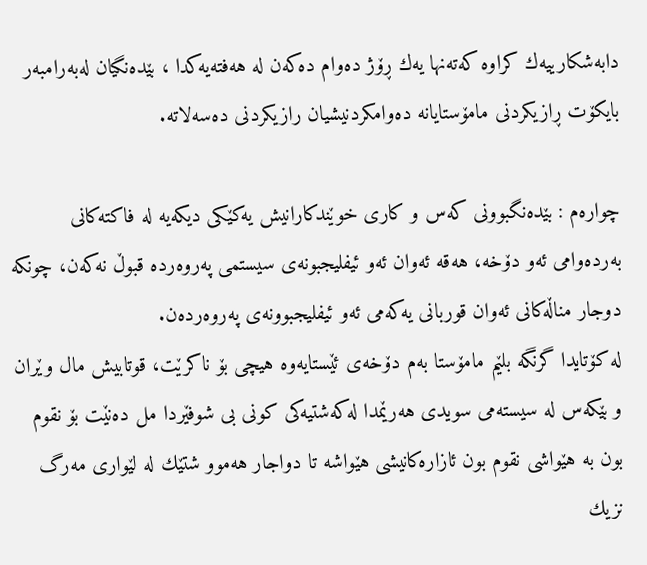دابه‌شكارییه‌ك كراوه‌ كه‌ته‌نها یه‌ك ڕۆژ ده‌وام ده‌كه‌ن له‌ هه‌فته‌یه‌كدا ، بێده‌نگیان له‌به‌رامبه‌ر بایكۆت ڕازیكردنى مامۆستایانه‌ ده‌وامكردنیشیان رازیكردنى ده‌سه‌لاته.

چواره‌م : بێده‌نگبوونی كه‌س و كاری خوێندكارانیش یه‌كێكی دیكه‌یه‌ له‌ فاكته‌كانی به‌رده‌وامی ئه‌و دۆخه‌، هه‌قه‌ ئه‌وان ئه‌و ئیفلیجبونه‌ی سیستمی په‌روه‌رده‌ قبوڵ نه‌كه‌ن، چونكه‌ دوجار مناڵه‌كانی ئه‌وان قوربانی یه‌كه‌می ئه‌و ئیفلیجبوونه‌ی په‌روه‌رده‌ن.
له‌ كۆتایدا گرنگه‌ بلێم مامۆستا به‌م دۆخه‌ى ئێستایه‌وه‌ هیچى بۆ ناكرێت، قوتابیش مال وێران و بێكه‌س له‌ سیسته‌مى سویدى هه‌رێمدا له‌كه‌شتیه‌كى كونى بى شوفێردا مل ده‌نێت بۆ نقوم بون به‌ هێواشى نقوم بون ئازاره‌كانیشى هێواشه‌ تا دواجار هه‌موو شتێك له‌ لێوارى مه‌رگ نزیك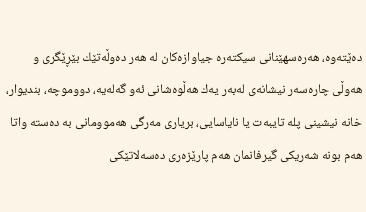ده‌ێته‌وه‌، هه‌ره‌سهێنانى سیكته‌ره‌ جیاوازه‌كان له‌ هه‌ر ده‌وڵه‌تێك بێڕێگرى و هه‌وڵى چاره‌سه‌ر نیشانه‌ى له‌به‌ر یه‌ك هه‌ڵوه‌شانى ئه‌و گه‌له‌یه‌، دووموچه‌، بندیوار، خانه‌ نیشینى پله‌ تایبه‌ت یا نایاسایی، بریارى مه‌رگى هه‌موومانى به‌ ده‌سته‌ واتا هه‌م بونه‌ شه‌ریكى گیرفانمان هه‌م پارێزه‌رى ده‌سه‌لاتێكى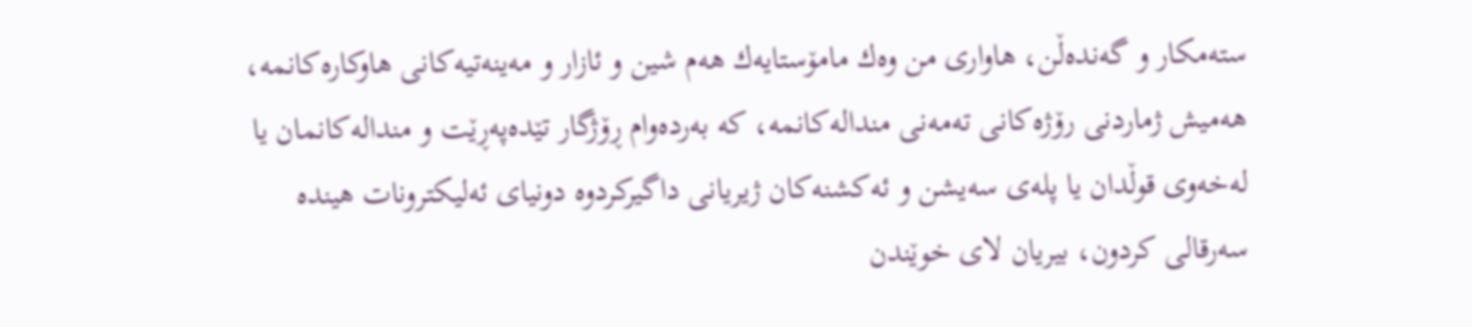سته‌مكار و گه‌نده‌ڵن، هاوارى من وه‌ك مامۆستایه‌ك هه‌م شین و ئازار و مه‌ینه‌تیه‌كانى هاوكاره‌كانمه‌، هه‌میش ژماردنى رۆژه‌كانى ته‌مه‌نى منداله‌كانمه‌، كه‌ به‌رده‌وام ڕۆژگار تێده‌په‌ڕێت و منداله‌كانمان یا له‌خه‌وى قوڵدان یا پله‌ى سه‌یشن و ئه‌كشنه‌كان ژیریانى داگیركردوه‌ دونیاى ئه‌لیكترونات هینده‌ سه‌رقالى كردون، بیریان لاى خوێندن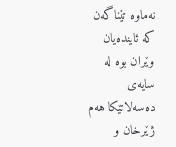نه‌ماوه‌ تێناگه‌ن كه‌ ئاینده‌یان وێران بوه‌ له‌ سایه‌ى ده‌سه‌لاتێكا هه‌م ژێرخان و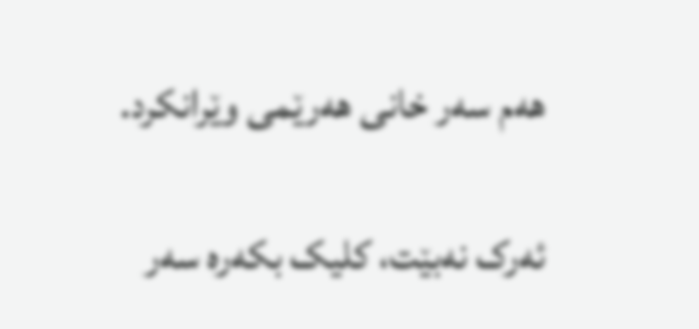هه‌م سه‌ر خانى هه‌رێمى وێرانكرد.

ئەرک نەبێت، کلیک بکەرە سەر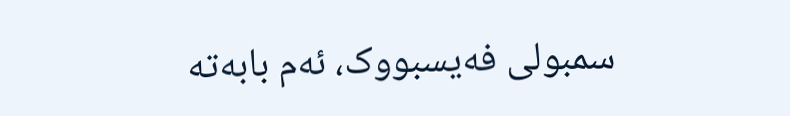سمبولی فەیسبووک، ئەم بابەتە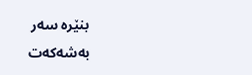بنێرە سەر بەشەکەت